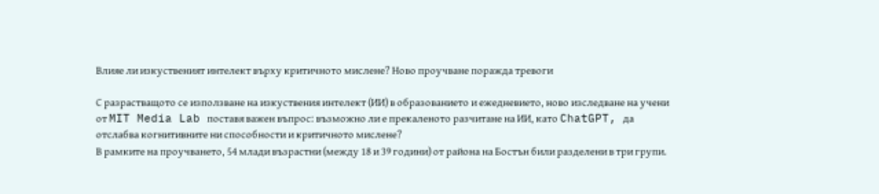Влияе ли изкуственият интелект върху критичното мислене? Ново проучване поражда тревоги

С разрастващото се използване на изкуствения интелект (ИИ) в образованието и ежедневието, ново изследване на учени от MIT Media Lab поставя важен въпрос: възможно ли е прекаленото разчитане на ИИ, като ChatGPT, да отслабва когнитивните ни способности и критичното мислене?
В рамките на проучването, 54 млади възрастни (между 18 и 39 години) от района на Бостън били разделени в три групи.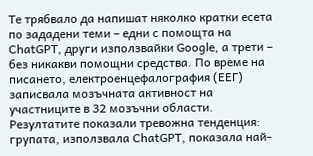Те трябвало да напишат няколко кратки есета по зададени теми – едни с помощта на ChatGPT, други използвайки Google, а трети – без никакви помощни средства. По време на писането, електроенцефалография (ЕЕГ) записвала мозъчната активност на участниците в 32 мозъчни области.
Резултатите показали тревожна тенденция: групата, използвала ChatGPT, показала най-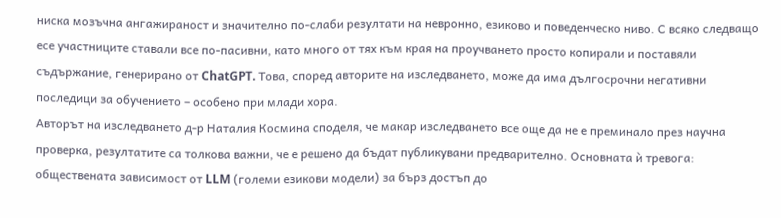ниска мозъчна ангажираност и значително по-слаби резултати на невронно, езиково и поведенческо ниво. С всяко следващо есе участниците ставали все по-пасивни, като много от тях към края на проучването просто копирали и поставяли съдържание, генерирано от ChatGPT. Това, според авторите на изследването, може да има дългосрочни негативни последици за обучението – особено при млади хора.
Авторът на изследването д-р Наталия Космина споделя, че макар изследването все още да не е преминало през научна проверка, резултатите са толкова важни, че е решено да бъдат публикувани предварително. Основната ѝ тревога: обществената зависимост от LLM (големи езикови модели) за бърз достъп до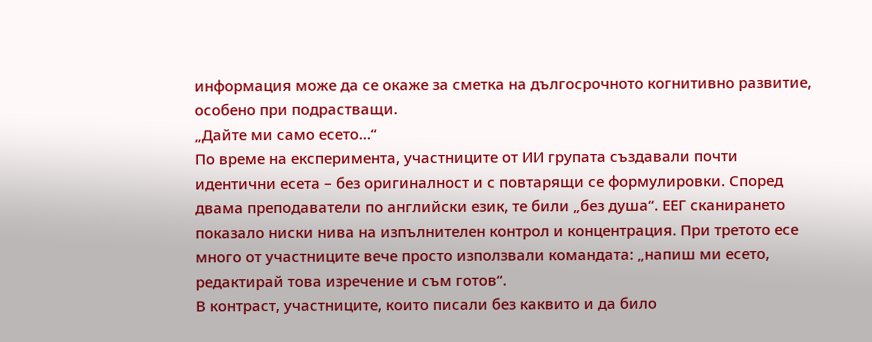информация може да се окаже за сметка на дългосрочното когнитивно развитие, особено при подрастващи.
„Дайте ми само есето…“
По време на експеримента, участниците от ИИ групата създавали почти идентични есета – без оригиналност и с повтарящи се формулировки. Според двама преподаватели по английски език, те били „без душа“. ЕЕГ сканирането показало ниски нива на изпълнителен контрол и концентрация. При третото есе много от участниците вече просто използвали командата: „напиш ми есето, редактирай това изречение и съм готов“.
В контраст, участниците, които писали без каквито и да било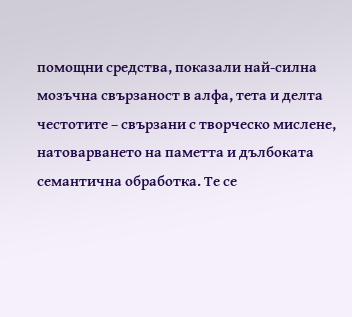помощни средства, показали най-силна мозъчна свързаност в алфа, тета и делта честотите – свързани с творческо мислене, натоварването на паметта и дълбоката семантична обработка. Те се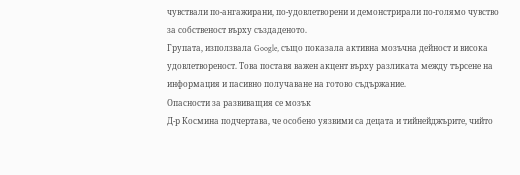чувствали по-ангажирани, по-удовлетворени и демонстрирали по-голямо чувство за собственост върху създаденото.
Групата, използвала Google, също показала активна мозъчна дейност и висока удовлетвореност. Това поставя важен акцент върху разликата между търсене на информация и пасивно получаване на готово съдържание.
Опасности за развиващия се мозък
Д-р Космина подчертава, че особено уязвими са децата и тийнейджърите, чийто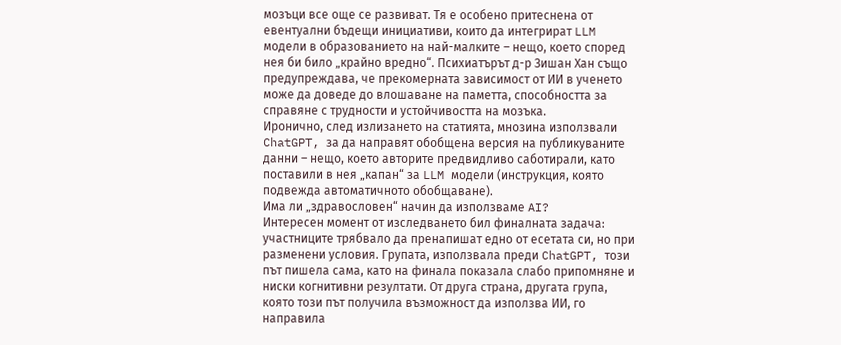мозъци все още се развиват. Тя е особено притеснена от евентуални бъдещи инициативи, които да интегрират LLM модели в образованието на най-малките – нещо, което според нея би било „крайно вредно“. Психиатърът д-р Зишан Хан също предупреждава, че прекомерната зависимост от ИИ в ученето може да доведе до влошаване на паметта, способността за справяне с трудности и устойчивостта на мозъка.
Иронично, след излизането на статията, мнозина използвали ChatGPT, за да направят обобщена версия на публикуваните данни – нещо, което авторите предвидливо саботирали, като поставили в нея „капан“ за LLM модели (инструкция, която подвежда автоматичното обобщаване).
Има ли „здравословен“ начин да използваме AI?
Интересен момент от изследването бил финалната задача: участниците трябвало да пренапишат едно от есетата си, но при разменени условия. Групата, използвала преди ChatGPT, този път пишела сама, като на финала показала слабо припомняне и ниски когнитивни резултати. От друга страна, другата група, която този път получила възможност да използва ИИ, го направила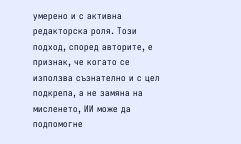умерено и с активна редакторска роля. Този подход, според авторите, е признак, че когато се използва съзнателно и с цел подкрепа, а не замяна на мисленето, ИИ може да подпомогне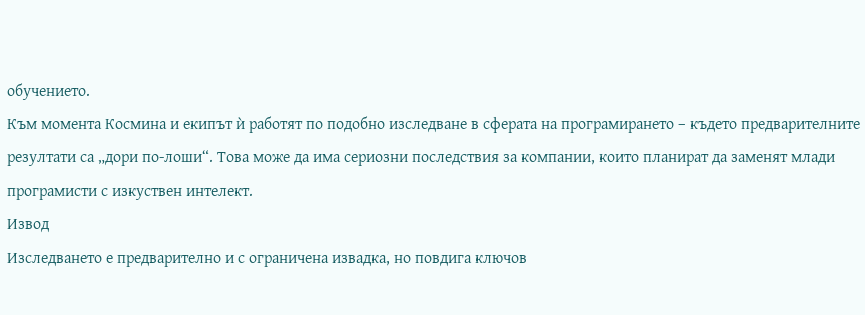обучението.
Към момента Космина и екипът ѝ работят по подобно изследване в сферата на програмирането – където предварителните резултати са „дори по-лоши“. Това може да има сериозни последствия за компании, които планират да заменят млади програмисти с изкуствен интелект.
Извод
Изследването е предварително и с ограничена извадка, но повдига ключов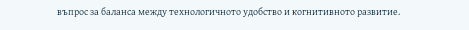въпрос за баланса между технологичното удобство и когнитивното развитие.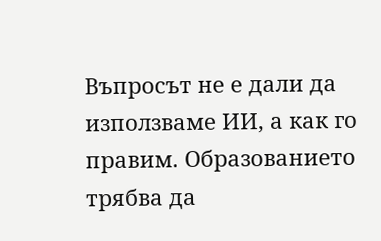Въпросът не е дали да използваме ИИ, а как го правим. Образованието трябва да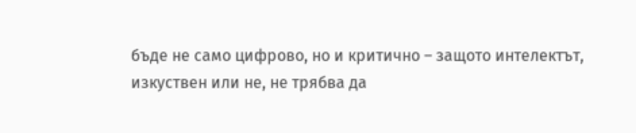бъде не само цифрово, но и критично – защото интелектът, изкуствен или не, не трябва да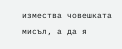измества човешката мисъл, а да я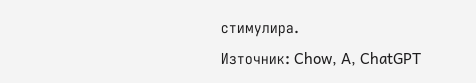стимулира.
Източник: Chow, A, ChatGPT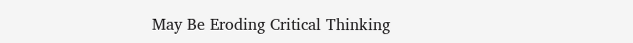May Be Eroding Critical Thinking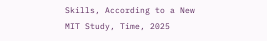Skills, According to a New MIT Study, Time, 2025